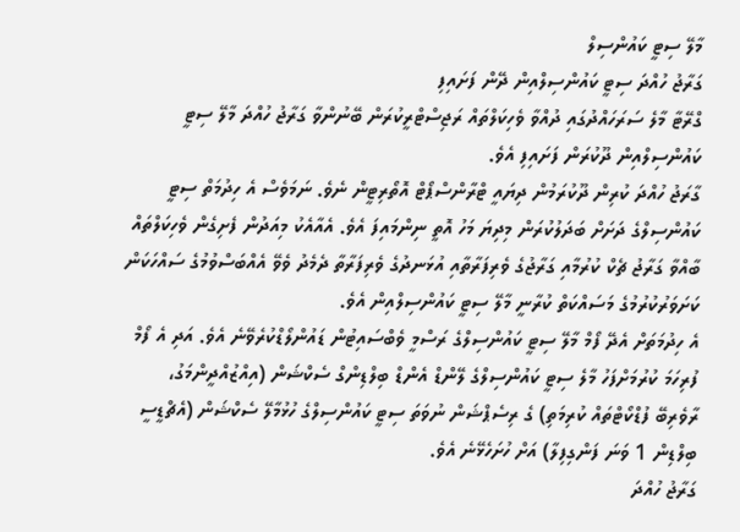މާލޭ ސިޓީ ކައުންސިލް
ގަރާޖު ހުއްދަ ސިޓީ ކައުންސިލްއިން ދޭން ފަށައިފި
ގްރޭޓާ މާލެ ސަރަހައްދުގައި ދުއްވާ ވެހިކަލްތައް ރަޖިސްޓްރީކުރަން ބޭނުންވާ ގަރާޖު ހުއްދަ މާލޭ ސިޓީ ކައުންސިލްއިން ދޫކުރަން ފަށައިފި އެވެ.
ގާރަޖު ހުއްދަ ކުރިން ދޫކުރަމުން ދިޔައީ ޓްރާންސްޕޯޓް އޮތޯރިޓީން ނެވެ. ނަމަވެސް އެ ހިދުމަތް ސިޓީ ކައުންސިލްގެ ދަށަށް ބަދަލުކުރަން މިދިޔަ މަހު އޮތީ ނިންމައިފަ އެވެ. އެއާއެކު މިއަދުން ފެށިގެން ވެހިކަލްތައް ބާއްވާ ގަރާޖު ޗެކް ކުރުމާއި ގަރާޖުގެ ވެރިފަރާތާއި އުޅަނދުގެ ވެރިފަރާތާ ދެމެދު ވެވޭ އެއްބަސްވުމުގެ ސައްހަކަން ކަށަވަރުކުރުމުގެ މަސައްކަތް ކުރާނީ މާލޭ ސިޓީ ކައުންސިލްއިން އެވެ.
އެ ހިދުމަތަށް އެދޭ ފޯމް މާލޭ ސިޓީ ކައުންސިލްގެ ރަސްމީ ވެބްސައިޓުން ޑައުންލޯޑްކުރެވޭނެ އެވެ. އަދި އެ ފޯމް ފުރިހަމަ ކުރުމަށްފަހު މާލެ ސިޓީ ކައުންސިލްގެ ލޭންޑް އެންޑް ބިލްޑިންގް ސެކްޝަން (އިއްޒުއްދީންމަގު، ރާވެރިބޭ ފުޑްކޯޓްތައް ކުރިމަތި) ގެ ރިސެޕްޝަން ނުވަތަ ސިޓީ ކައުންސިލްގެ ހުޅުމާލޭ ސެކްޝަން (އެޗްޑީސީ ބިލްޑިން 1 ވަނަ ފަންގިފިލާ) އަށް ހުށަހެޅޭނެ އެވެ.
ގަރާޖު ހުއްދަ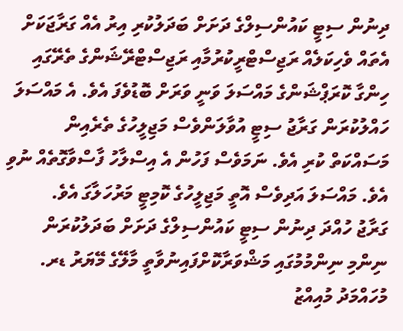ދިނުން ސިޓީ ކައުންސިލްގެ ދަށަށް ބަދަލުކުރި އިރު އެއް ގަރާޖަކަށް އެތައް ވެހިކަލެއް ރަޖިސްޓްރީކުރުމާއި ރަޖިސްޓްރޭޝަންގެ ތެރޭގައި ހިންގާ ކޮރަޕްޝަންގެ މައްސަލަ ވަނީ ވަރަށް ބޮޑުވެފަ އެވެ. އެ މައްސަލަ ހައްލުކުރަން ގަރާޖު ސިޓީ އުވާލަންވެސް މަޖިލީހުގެ ތެރެއިން މަސައްކަތް ކުރި އެވެ. ނަމަވެސް ފަހުން އެ އިސްލާހު ފާސްވާގޮތެއް ނުވި އެވެ. މައްސަލަ އަދިވެސް އޮތީ މަޖިލީހުގެ ކޮމިޓީ މަރުހަލާގަ އެވެ.
ގަރާޖު ހުއްދަ ދިނުން ސިޓީ ކައުންސިލްގެ ދަށަށް ބަދަލުކުރަން ނިންމި ނިންމުމުގައި މަޝްވަރާކޮށްފައިނުވާތީ މާލޭގެ މޭޔަރު ޑރ. މުހައްމަދު މުއިއްޒު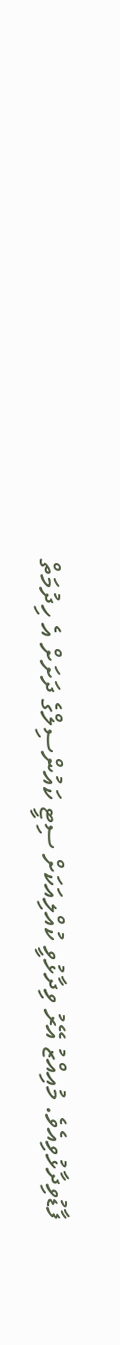ފާޑުވިދާޅުވިއެވެ. މުއިއްޒު އޭރު ވިދާޅުވީ ކުއްލިއަކަށް ސިޓީ ކައުންސިލްގެ ދަށަށް އެ ހިދުމަތް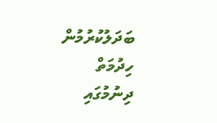ބަދަލުކުރުމުން ހިދުމަތް ދިނުމުގައި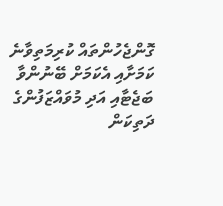ގޮންޖެހުންތައް ކުރިމަތިވާނެ ކަމަށާއި އެކަމަށް ބޭނުންވާ ބަޖެޓާއި އަދި މުވައްޒަފުންގެ ދަތިކަން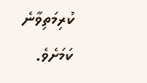ކުރިމަތިވާނެ ކަމަށެވެ.